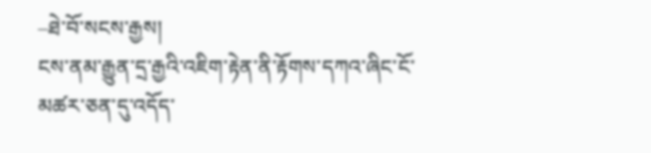–ཐེ་བོ་སངས་རྒྱས།
ངས་ནམ་རྒྱུན་དྲ་རྒྱའི་འཇིག་རྟེན་ནི་རྟོགས་དཀའ་ཞིང་ངོ་མཚར་ཅན་དུ་འདོད་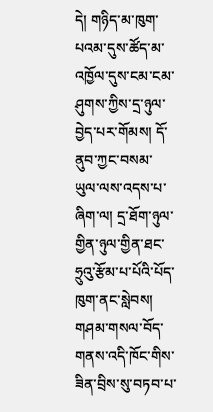དེ། གཉིད་མ་ཁུག་པའམ་དུས་ཚོད་མ་འཁྱོལ་དུས་ངམ་ངམ་ཤུགས་ཀྱིས་དྲ་ཉུལ་བྱེད་པར་གོམས། དོ་ནུབ་ཀྱང་བསམ་ཡུལ་ལས་འདས་པ་ཞིག་ལ། དྲ་ཐོག་ཉུལ་གྱིན་ཉུལ་གྱིན་ཐང་ཧྲུའུ་རྩོམ་པ་པོའི་པོད་ཁུག་ནང་སླེབས། གཤམ་གསལ་བོད་གནས་འདི་ཁོང་གིས་ཟིན་བྲིས་སུ་བཏབ་པ་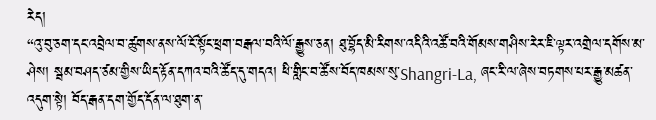རེད།
“འུ་བུ་ཅག་དང་འབྲེལ་བ་ཚུགས་ནས་ལོ་ངོ་སྟོང་ཕྲག་བརྒལ་བའི་ལོ་རྒྱུས་ཅན། ཐུ་བྷོད་མི་རིགས་འདིའི་འཚོ་བའི་གོམས་གཤིས་རེར་ཇི་ལྟར་འགྲེལ་དགོས་མ་ཤེས། སྦམ་བཤད་ཙམ་གྱིས་ཡིད་རྟོན་དཀའ་བའི་ཚོད་དུ་གདའ། ཕི་གླིང་བ་ཚོས་བོད་ཁམས་སུ་Shangri-La, ཞང་རི་ལ་ཞེས་བཏགས་པར་རྒྱུ་མཚན་འདུག་སྟེ། བོད་རྒན་དག་གྱོད་དོན་ལ་ཐུག་ན་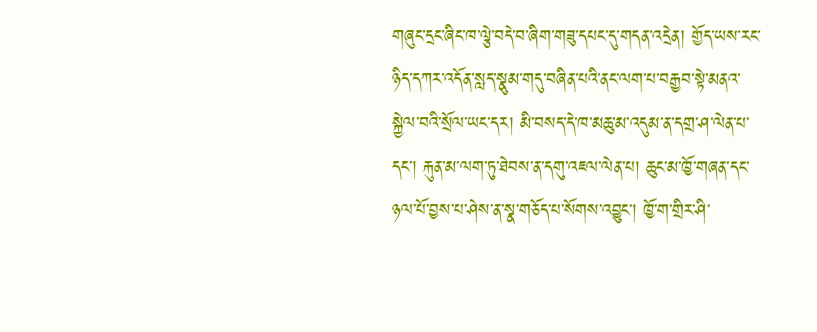གཞུང་དྲང་ཞིང་ཁ་ལྕེ་བདེ་བ་ཞིག་གཟུ་དཔང་དུ་གདན་འདྲེན། གྱོད་ཡས་རང་ཉིད་དཀར་འདོན་སླད་སྣུམ་གདུ་བཞིན་པའི་ནང་ལག་པ་བརྒྱབ་སྟེ་མནའ་སྐྱེལ་བའི་སྲོལ་ཡང་དར། མི་བསད་དེ་ཁ་མཆུ་མ་འདུམ་ན་དགྲ་ཤ་ལེན་པ་དང་། རྐུན་མ་ལག་ཏུ་ཐེབས་ན་དགུ་འཇལ་ལེན་པ། ཆུང་མ་ཁྱོ་གཞན་དང་ཉལ་པོ་བྱས་པ་ཤེས་ན་སྣ་གཅོད་པ་སོགས་འབྱུང་། ཁྱོ་ག་གྲིར་ཤི་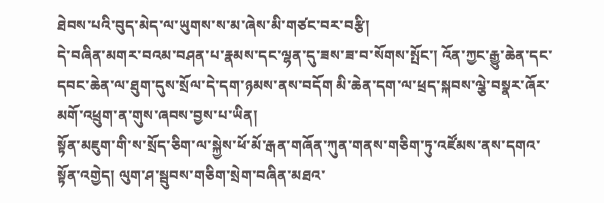ཐེབས་པའི་བུད་མེད་ལ་ཡུགས་ས་མ་ཞེས་མི་གཙང་བར་བརྩི།
དེ་བཞིན་མགར་བའམ་བཤན་པ་རྣམས་དང་ལྷན་དུ་ཟས་ཟ་བ་སོགས་སྤོང་། འོན་ཀྱང་རྒྱུ་ཆེན་དང་དབང་ཆེན་ལ་ཐུག་དུས་སྲོལ་དེ་དག་ཉམས་ནས་བདོག མི་ཆེན་དག་ལ་ཕྲད་སྐབས་ལྕེ་བསྣར་ཞོར་མགོ་འཕྲུག་ན་གུས་ཞབས་བྱས་པ་ཡིན།
སྟོན་མཇུག་གི་ས་སྲོད་ཅིག་ལ་སྐྱེས་ཕོ་མོ་རྒན་གཞོན་ཀུན་གནས་གཅིག་ཏུ་འཛོམས་ནས་དགའ་སྟོན་འགྱེད། ལུག་ཤ་སྦུབས་གཅིག་སྲེག་བཞིན་མཐའ་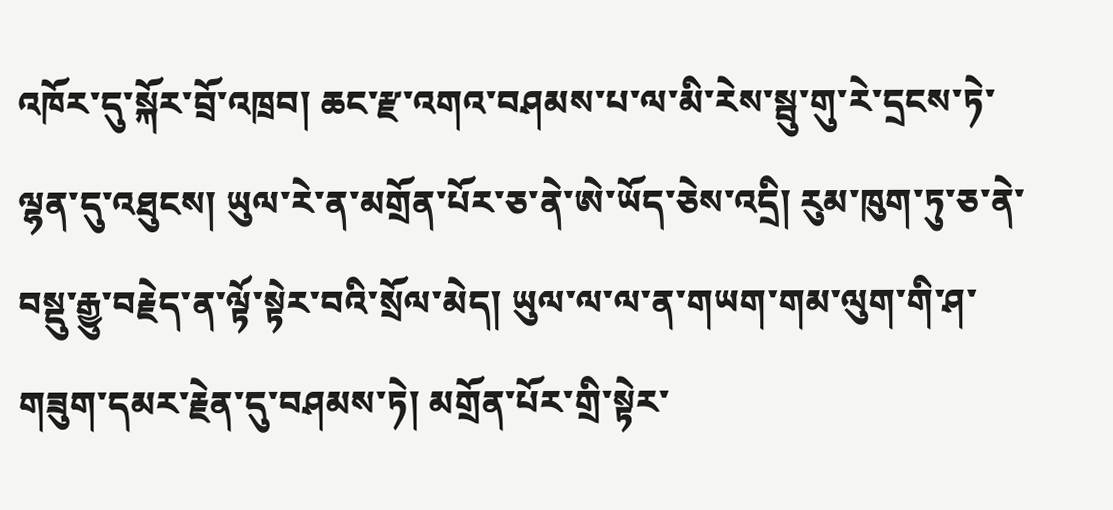འཁོར་དུ་སྐོར་བྲོ་འཁྲབ། ཆང་རྫ་འགའ་བཤམས་པ་ལ་མི་རེས་སྦུ་གུ་རེ་དྲངས་ཏེ་ལྷན་དུ་འཐུངས། ཡུལ་རེ་ན་མགྲོན་པོར་ཅ་ནེ་ཨེ་ཡོད་ཅེས་འདྲི། རུམ་ཁུག་ཏུ་ཅ་ནེ་བསྡུ་རྒྱུ་བརྗེད་ན་ལྟོ་སྟེར་བའི་སྲོལ་མེད། ཡུལ་ལ་ལ་ན་གཡག་གམ་ལུག་གི་ཤ་གཟུག་དམར་རྗེན་དུ་བཤམས་ཏེ། མགྲོན་པོར་གྲི་སྟེར་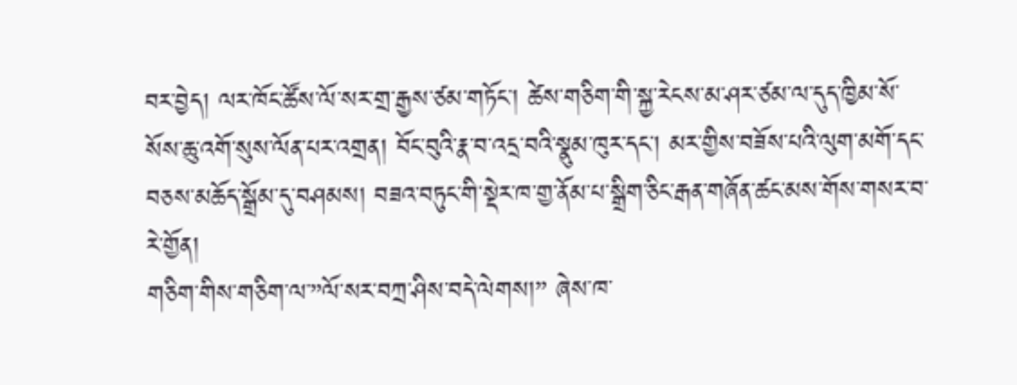བར་བྱེད། ལར་ཁོང་ཚོས་ལོ་སར་གྲ་རྒྱས་ཙམ་གཏོང་། ཚེས་གཅིག་གི་སྐྱ་རེངས་མ་ཤར་ཙམ་ལ་དུད་ཁྱིམ་སོ་སོས་ཆུ་འགོ་སུས་ལོན་པར་འགྲན། བོང་བུའི་རྣ་བ་འདྲ་བའི་སྣུམ་ཁུར་དང་། མར་གྱིས་བཟོས་པའི་ལུག་མགོ་དང་བཅས་མཆོད་སྒྲོམ་དུ་བཤམས། བཟའ་བཏུང་གི་སྡེར་ཁ་གྱ་ནོམ་པ་སྒྲིག་ཅིང་རྒན་གཞོན་ཚང་མས་གོས་གསར་བ་རེ་གྱོན།
གཅིག་གིས་གཅིག་ལ་”ལོ་སར་བཀྲ་ཤིས་བདེ་ལེགས།” ཞེས་ཁ་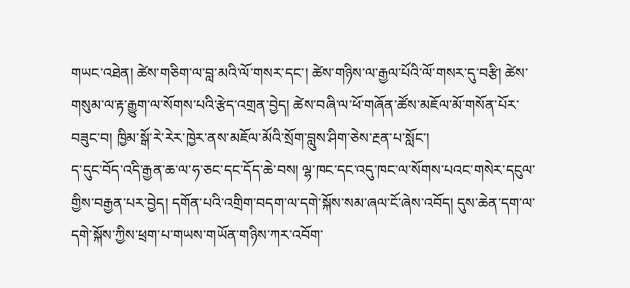གཡང་འཐེན། ཚེས་གཅིག་ལ་བླ་མའི་ལོ་གསར་དང་། ཚེས་གཉིས་ལ་རྒྱལ་པོའི་ལོ་གསར་དུ་བརྩི། ཚེས་གསུམ་ལ་རྟ་རྒྱུག་ལ་སོགས་པའི་རྩེད་འགྲན་བྱེད། ཚེས་བཞི་ལ་ཕོ་གཞོན་ཚོས་མཇོལ་མོ་གསོན་པོར་བཟུང་བ། ཁྱིམ་སྒོ་རེ་རེར་ཁྱེར་ནས་མཇོལ་མོའི་སྲོག་བླུས་ཤིག་ཅེས་རྔན་པ་སློང་།
ད་དུང་བོད་འདི་རྒྱན་ཆ་ལ་ཧ་ཅང་དང་དོད་ཆེ་བས། ལྷ་ཁང་དང་འདུ་ཁང་ལ་སོགས་པའང་གསེར་དངུལ་གྱིས་བརྒྱན་པར་བྱེད། དགོན་པའི་འགྲིག་བདག་ལ་དགེ་སྐོས་སམ་ཞལ་ངོ་ཞེས་འབོད། དུས་ཆེན་དག་ལ་དགེ་སྐོས་ཀྱིས་ཕྲག་པ་གཡས་གཡོན་གཉིས་ཀར་འབོག་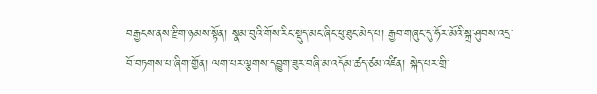བརྒྱངས་ནས་རྫིག་ཉམས་སྟོན། སྣམ་བུའི་གོས་རིང་སྡུད་མང་ཞིང་ཕུ་ཐུང་མེད་པ། རྒྱབ་གཞུང་དུ་ཧོར་མོའི་སྐྲ་ཤུབས་འདྲ་བོ་བཏགས་པ་ཞིག་གྱོན། ལག་པར་ལྕགས་དབྱུག་ཟུར་བཞི་མ་འདོམ་ཚད་ཙམ་འཛིན། སྐེད་པར་གྲི་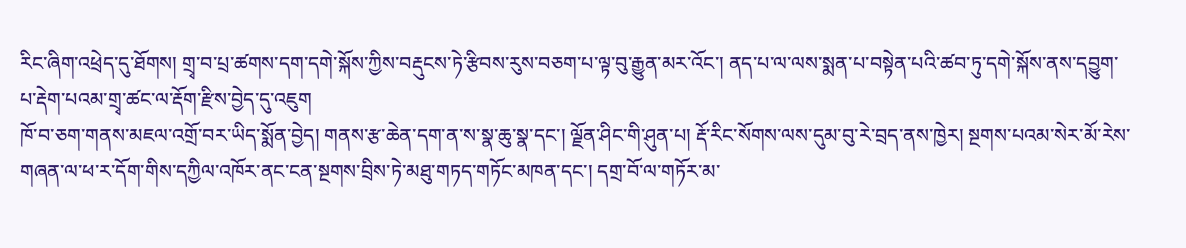རིང་ཞིག་འཕྲེད་དུ་ཐོགས། གྲྭ་བ་པྲ་ཚགས་དག་དགེ་སྐོས་ཀྱིས་བརྡུངས་ཏེ་རྩིབས་རུས་བཅག་པ་ལྟ་བུ་རྒྱུན་མར་འོང་། ནད་པ་ལ་ལས་སྨན་པ་བསྟེན་པའི་ཚབ་ཏུ་དགེ་སྐོས་ནས་དབྱུག་པ་རྡེག་པའམ་གྲྭ་ཚང་ལ་རྡོག་རྫིས་བྱེད་དུ་འཇུག
ཁོ་བ་ཅག་གནས་མཇལ་འགྲོ་བར་ཡིད་སྨོན་བྱེད། གནས་རྩ་ཆེན་དག་ན་ས་སྣ་ཆུ་སྣ་དང་། ལྗོན་ཤིང་གི་ཤུན་པ། རྡོ་རིང་སོགས་ལས་དུམ་བུ་རེ་བྲད་ནས་ཁྱེར། སྔགས་པའམ་སེར་མོ་རེས་གཞན་ལ་ཕ་ར་དོག་གིས་དཀྱིལ་འཁོར་ནང་ངན་སྔགས་བྲིས་ཏེ་མཐུ་གཏད་གཏོང་མཁན་དང་། དགྲ་བོ་ལ་གཏོར་མ་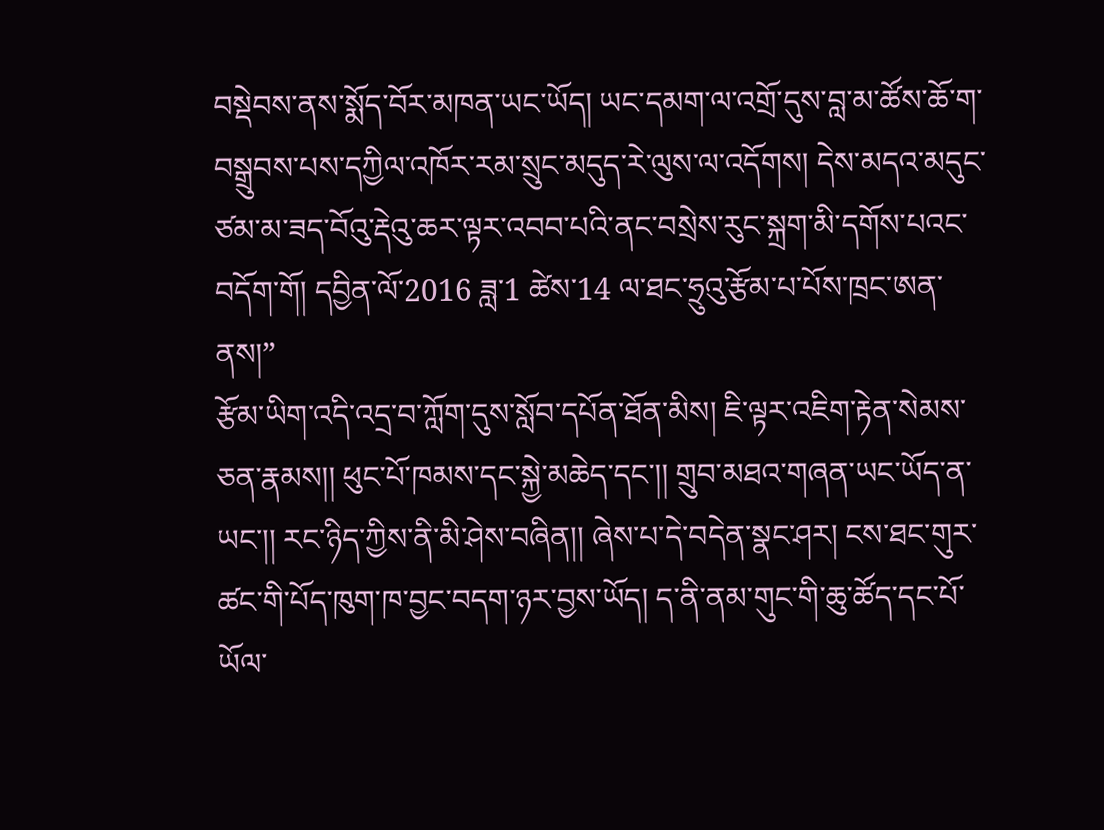བསྡེབས་ནས་སྨོད་བོར་མཁན་ཡང་ཡོད། ཡང་དམག་ལ་འགྲོ་དུས་བླ་མ་ཚོས་ཆོ་ག་བསྒྲུབས་པས་དཀྱིལ་འཁོར་རམ་སྲུང་མདུད་རེ་ལུས་ལ་འདོགས། དེས་མདའ་མདུང་ཙམ་མ་ཟད་བོའུ་རྡེའུ་ཆར་ལྟར་འབབ་པའི་ནང་བསྲེས་རུང་སྐྲག་མི་དགོས་པའང་བདོག་གོ། དབྱིན་ལོ་2016 ཟླ་1 ཚེས་14 ལ་ཐང་ཧྲུའུ་རྩོམ་པ་པོས་ཁྲང་ཨན་ནས།”
རྩོམ་ཡིག་འདི་འདྲ་བ་ཀློག་དུས་སློབ་དཔོན་ཐོན་མིས། ཇི་ལྟར་འཇིག་རྟེན་སེམས་ཅན་རྣམས།། ཕུང་པོ་ཁམས་དང་སྐྱེ་མཆེད་དང་།། གྲུབ་མཐའ་གཞན་ཡང་ཡོད་ན་ཡང་།། རང་ཉིད་ཀྱིས་ནི་མི་ཤེས་བཞིན།། ཞེས་པ་དེ་བདེན་སྣང་ཤར། ངས་ཐང་གུར་ཚང་གི་པོད་ཁུག་ཁ་བྱང་བདག་ཉར་བྱས་ཡོད། ད་ནི་ནམ་གུང་གི་ཆུ་ཚོད་དང་པོ་ཡོལ་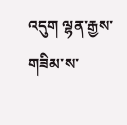འདུག ལྷན་རྒྱས་གཟིམ་ས་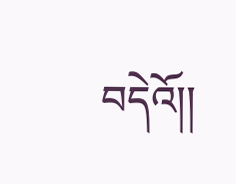བདེའོ།།